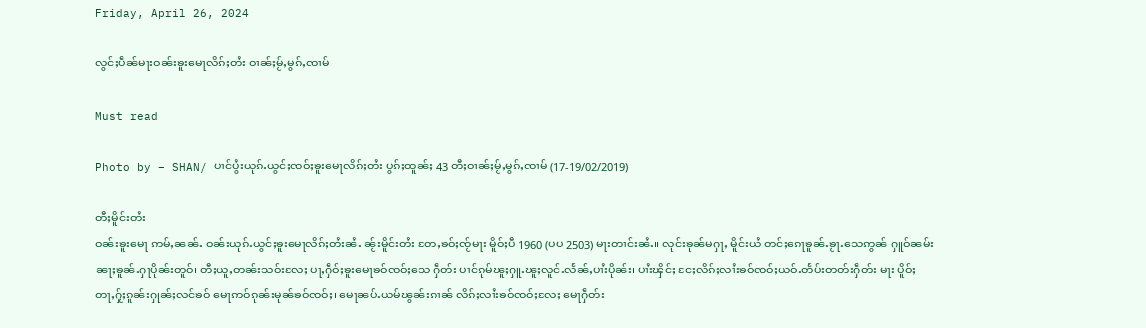Friday, April 26, 2024

လွင်ႈပဵၼ်မႃးဝၼ်းၶူးမေႃလိၵ်ႈတႆး ဝၢၼ်ႈမႂ်ႇမွၵ်ႇၸၢမ်

Must read

Photo by – SHAN/ ပၢင်ပွႆးယုၵ်ႉယွင်ႈၸဝ်ႈၶူးမေႃလိၵ်ႈတႆး ပွၵ်ႈထူၼ်ႈ 43 တီႈဝၢၼ်ႈမႂ်ႇမွၵ်ႇၸၢမ် (17-19/02/2019)

တီႈမိူင်းတႆး
ဝၼ်းၶူးမေႃ ဢမ်ႇၼၼ်ႉ ဝၼ်းယုၵ်ႉယွင်ႈၶူးမေႃလိၵ်ႈတႆးၼႆႉ ၼႂ်းမိူင်းတႆး တႄႇၶဝ်ႈၸႂ်မႃး မိူဝ်ႈပီ 1960 (ပပ 2503) မႃးတၢင်းၼႆႉ။ လုင်းၶုၼ်မႁႃႇ မိူင်းယႆ တင်ႈၵေႃၶူၼ်ႉၶႂႃႉသေဢွၼ် ႁူဝ်ၼမ်းၼႃႈၶူၼ်ႉႁႃပိုၼ်းတူဝ်၊ တီႈယူႇတၼ်းသဝ်းလႄႈ ပႃႇႁဵဝ်ႈၶူးမေႃၶဝ်ၸဝ်ႈသေ ႁဵတ်း ပၢင်ၵုမ်ၽူႈႁူႉၽူႈလူင်ႉလႅၼ်ႇပၢႆးပိုၼ်း၊ ပၢႆးၾိင်ႈ ငႄႈလိၵ်ႈလၢႆးၶဝ်ၸဝ်ႈယဝ်ႉတႅပ်းတတ်းႁဵတ်း မႃး ပိူဝ်ႈတႃႇႁႂ်ႈၵူၼ်းႁုၼ်ႈလင်ၶဝ် မေႃဢဝ်ၵုၼ်းမုၼ်ၶဝ်ၸဝ်ႈ၊ မေႃၼပ်ႉယမ်ၽွၼ်းၵၢၼ် လိၵ်ႈလၢႆးၶဝ်ၸဝ်ႈလႄႈ မေႃႁဵတ်း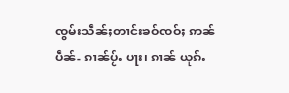ၸွမ်းသဵၼ်ႈတၢင်းၶဝ်ၸဝ်ႈ ဢၼ်ပဵၼ်- ၵၢၼ်ပႂ်ႉ ပႃး၊ ၵၢၼ် ယုၵ်ႉ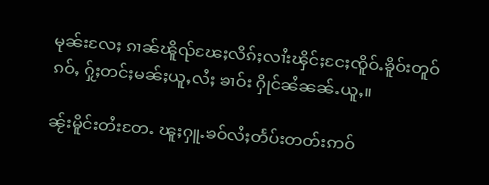မုၼ်းလႄႈ ၵၢၼ်ၽိူၺ်ၽႄႈလိၵ်ႈလၢႆးၾိင်ႈငႄႈၸိူဝ်ႉၶိူဝ်းတူဝ်ၵဝ်ႇ ႁႂ်ႈတင်ႈမၼ်ႈယူႇလႆႈ ၶၢဝ်း ႁိုင်ၼႆၼၼ်ႉယူႇ။

ၼႂ်းမိူင်းတႆးတႄႉ ၽူႈႁူႉၶဝ်လႆႈတႅပ်းတတ်းဢဝ်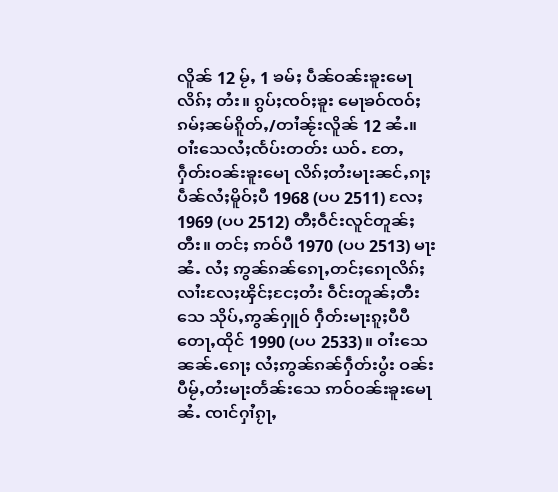လိူၼ် 12 မႂ်ႇ 1 ၶမ်ႈ ပဵၼ်ဝၼ်းၶူးမေႃလိၵ်ႈ တႆး။ ၵွပ်ႈၸဝ်ႈၶူး မေႃၶဝ်ၸဝ်ႈၵမ်ႈၼမ်ၵိူတ်ႇ/တၢႆၼႂ်းလိူၼ် 12 ၼႆႉ။ ဝၢႆးသေလႆႈၸႅပ်းတတ်း ယဝ်ႉ တႄႇႁဵတ်းဝၼ်းၶူးမေႃ လိၵ်ႈတႆးမႃးၼင်ႇၵႃႈပဵၼ်လႆႈမိူဝ်ႈပီ 1968 (ပပ 2511) လႄႈ 1969 (ပပ 2512) တီႈဝဵင်းလူင်တူၼ်ႈတီး။ တင်ႈ ဢဝ်ပီ 1970 (ပပ 2513) မႃးၼႆႉ လႆႈ ဢွၼ်ၵၼ်ၵေႃႇတင်ႈၵေႃလိၵ်ႈလၢႆးလႄႈၾိင်ႈငႄႈတႆး ဝဵင်းတူၼ်ႈတီး သေ သိုပ်ႇဢွၼ်ႁူဝ် ႁဵတ်းမႃးၵူႈပီပီတေႃႇထိုင် 1990 (ပပ 2533)။ ဝၢႆးသေၼၼ်ႉၵေႃႈ လႆႈဢွၼ်ၵၼ်ႁဵတ်းပွႆး ဝၼ်းပီမႂ်ႇတႆးမႃးတႅၼ်းသေ ဢဝ်ဝၼ်းၶူးမေႃၼႆႉ ၸၢင်ႁၢႆၵႂႃႇ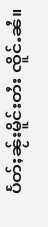ပႅတ်ႈၼႂ်းမိူင်းတႆး ၸိူင်ႉၼႆ။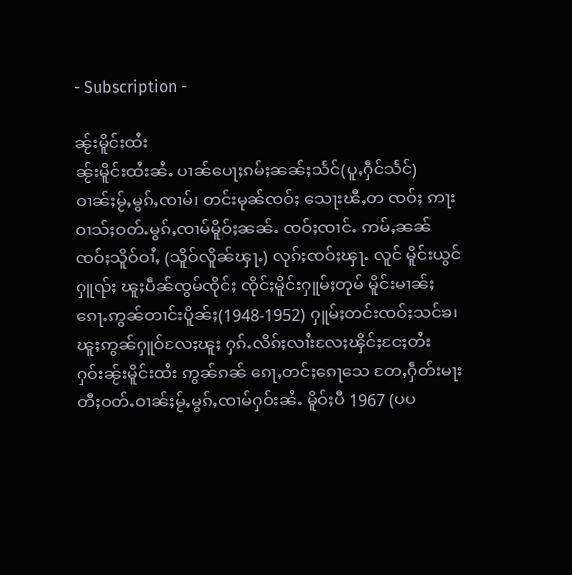- Subscription -

ၼႂ်းမိူင်းထႆး
ၼႂ်းမိူင်းထႆးၼႆႉ ပၢၼ်ပေႃႈၵမ်ႈၼၼ်ႈသႅင်(ပူႇႁဵင်သႅင်) ဝၢၼ်ႈမႂ်ႇမွၵ်ႇၸၢမ်၊ တင်းမုၼ်ၸဝ်ႈ သေႃးၽီႇတ ၸဝ်ႈ ဢႃးဝၢသ်ႈဝတ်ႉမွၵ်ႇၸၢမ်မိူဝ်ႈၼၼ်ႉ ၸဝ်ႈၸၢင်ႉ ဢမ်ႇၼၼ် ၸဝ်ႈသိူဝ်ဝၢႆႇ (သိူဝ်လိူၼ်ၾႃႉ) လုၵ်ႈၸဝ်ႈၾႃႉ လူင် မိူင်းယွင်ႁူၺ်ႈ ၽူႈပဵၼ်ၸွမ်ၸိုင်ႈ ၸိုင်ႈမိူင်းႁူမ်ႈတုမ် မိူင်းမၢၼ်ႈၵေႃႉဢွၼ်တၢင်းပိူၼ်ႈ(1948-1952) ႁူမ်ႈတင်းၸဝ်ႈသင်ၶ၊ ၽူႈဢွၼ်ႁူဝ်လႄႈၽူႈ ႁၵ်ႉလိၵ်ႈလၢႆးလႄႈၾိင်ႈငႄႈတႆးႁဝ်းၼႂ်းမိူင်းထႆး ဢွၼ်ၵၼ် ၵေႃႇတင်ႈၵေႃသေ တႄႇႁဵတ်းမႃး တီႈဝတ်ႉဝၢၼ်ႈမႂ်ႇမွၵ်ႇၸၢမ်ႁဝ်းၼႆႉ မိူဝ်ႈပီ 1967 (ပပ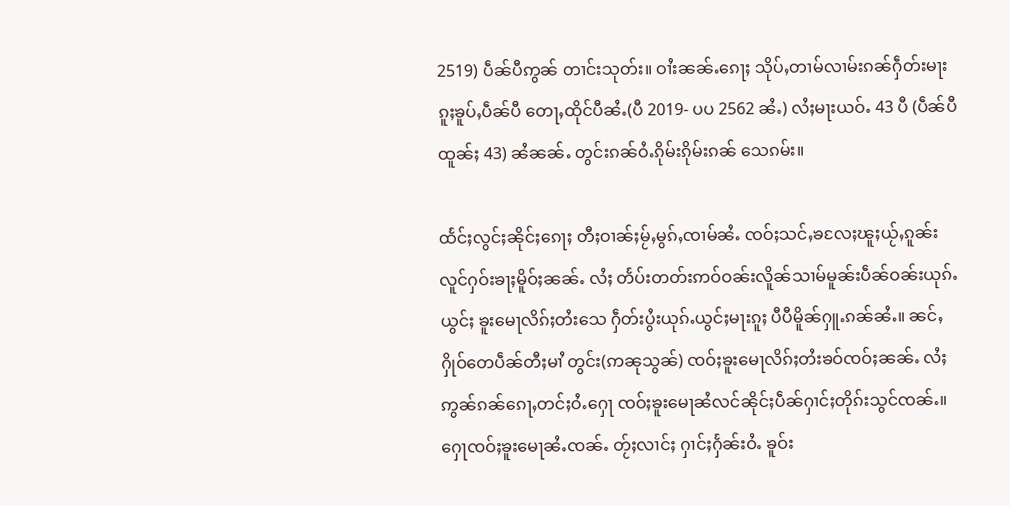2519) ပဵၼ်ပီဢွၼ် တၢင်းသုတ်း။ ဝၢႆးၼၼ်ႉၵေႃႈ သိုပ်ႇတၢမ်လၢမ်းၵၼ်ႁဵတ်းမႃးၵူႈၶူပ်ႇပဵၼ်ပီ တေႃႇထိုင်ပီၼႆႉ(ပီ 2019- ပပ 2562 ၼႆႉ) လႆႈမႃးယဝ်ႉ 43 ပီ (ပဵၼ်ပီထူၼ်ႈ 43) ၼႆၼၼ်ႉ တွင်းၵၼ်ဝႆႉၵိုမ်းၵိုမ်းၵၼ် သေၵမ်း။

ထႅင်ႈလွင်ႈၼိုင်ႈၵေႃႈ တီႈဝၢၼ်ႈမႂ်ႇမွၵ်ႇၸၢမ်ၼႆႉ ၸဝ်ႈသင်ႇၶလႄႈၽူႈယႂ်ႇၵူၼ်း လူင်ႁဝ်းၶႃႈမိူဝ်ႈၼၼ်ႉ လႆႈ တႅပ်းတတ်းဢဝ်ဝၼ်းလိူၼ်သၢမ်မူၼ်းပဵၼ်ဝၼ်းယုၵ်ႉယွင်ႈ ၶူးမေႃလိၵ်ႈတႆးသေ ႁဵတ်းပွႆးယုၵ်ႉယွင်ႈမႃးၵူႈ ပီပီမိူၼ်ႁူႉၵၼ်ၼႆႉ။ ၼင်ႇႁိုဝ်တေပဵၼ်တီႈမၢႆ တွင်း(ဢၼုသွၼ်) ၸဝ်ႈၶူးမေႃလိၵ်ႈတႆးၶဝ်ၸဝ်ႈၼၼ်ႉ လႆႈ ဢွၼ်ၵၼ်ၵေႃႇတင်ႈဝႆႉႁေႃ ၸဝ်ႈၶူးမေႃၼႆလင်ၼိုင်ႈပဵၼ်ႁၢင်ႈတိုၵ်းသွင်ၸၼ်ႉ။ ႁေႃၸဝ်ႈၶူးမေႃၼႆႉၸၼ်ႉ တႂ်ႈလၢင်ႈ ႁၢင်ႈႁႅၼ်းဝႆႉ ၶူဝ်း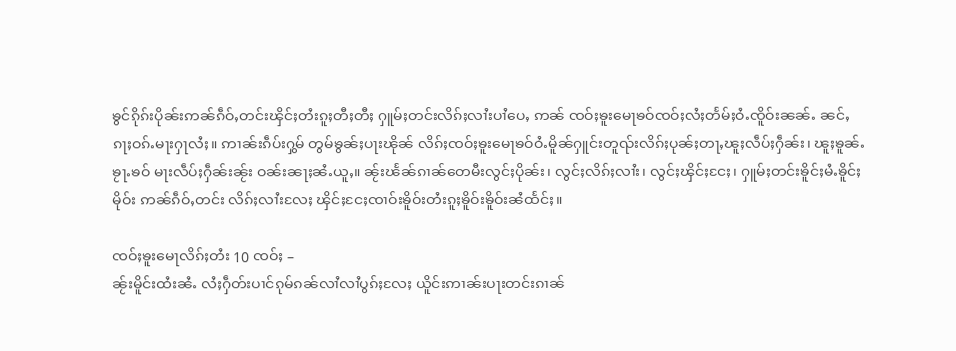ၶွင်ၵိုၵ်းပိုၼ်းဢၼ်ၵဵဝ်ႇတင်းၾိင်ႈတႆးၵူႈတီႈတီႈ ႁူမ်ႈတင်းလိၵ်ႈလၢႆးပၢႆပေႇ ဢၼ် ၸဝ်ႈၶူးမေႃၶဝ်ၸဝ်ႈလႆႈတႅမ်ႈဝႆႉၸိူဝ်းၼၼ်ႉ ၼင်ႇၵႃႈဝၵ်ႉမႃးႁႃလႆႈ။ ဢၢၼ်းၵဵပ်းႁွမ် တွမ်ၶွၼ်ႈပႃးၽိုၼ် လိၵ်ႈၸဝ်ႈၶူးမေႃၶဝ်ဝႆႉမိူၼ်ႁူင်းတူၺ်းလိၵ်ႈပုၼ်ႈတႃႇၽူႈလဵပ်ႈႁဵၼ်း၊ ၽူႈၶူၼ်ႉၶႂႃႉၶဝ် မႃးလဵပ်ႈႁဵၼ်းၼႂ်း ဝၼ်းၼႃႈၼႆႉယူႇ။ ၼႂ်းၽႅၼ်ၵၢၼ်တေမီးလွင်ႈပိုၼ်း၊ လွင်ႈလိၵ်ႈလၢႆး၊ လွင်ႈၾိင်ႈငႄႈ၊ ႁူမ်ႈတင်းၶိူင်ႈမႆႉၶိူင်ႈ မိုဝ်း ဢၼ်ၵဵဝ်ႇတင်း လိၵ်ႈလၢႆးလႄႈ ၾိင်ႈငႄႈၸၢဝ်းၶိူဝ်းတႆးၵူႈၶိူဝ်းၶိူဝ်းၼႆထႅင်ႈ။

ၸဝ်ႈၶူးမေႃလိၵ်ႈတႆး 10 ၸဝ်ႈ –
ၼႂ်းမိူင်းထႆးၼႆႉ လႆႈႁဵတ်းပၢင်ၵုမ်ၵၼ်လၢႆလၢႆပွၵ်ႈလႄႈ ယိူင်းဢၢၼ်းပႃးတင်းၵၢၼ်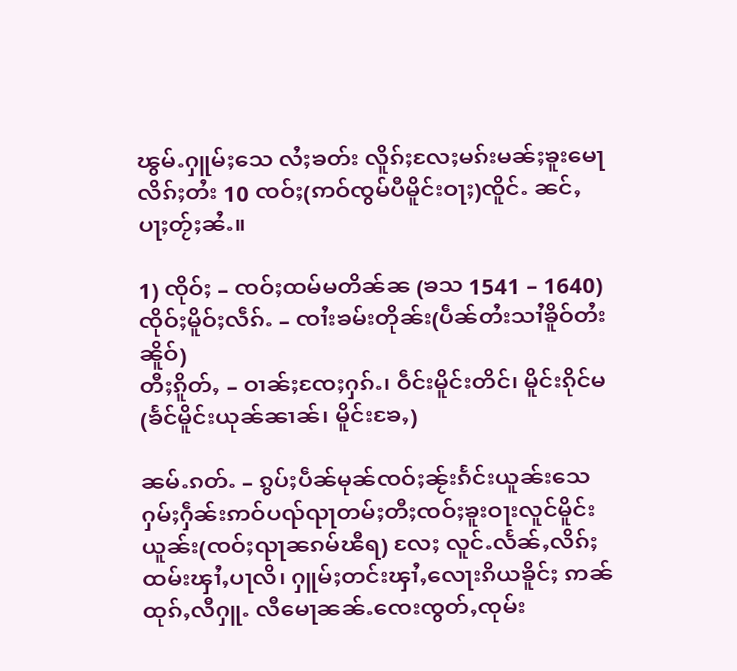ၽွမ်ႉႁူမ်ႈသေ လႆႈၶတ်း လိူၵ်ႈလႄႈမၵ်းမၼ်ႈၶူးမေႃလိၵ်ႈတႆး 10 ၸဝ်ႈ(ဢဝ်ၸွမ်ပီမိူင်းဝႃႈ)ၸိူင်ႉ ၼင်ႇပႃႈတႂ်ႈၼႆႉ။

1) ၸိုဝ်ႈ – ၸဝ်ႈထမ်မတိၼ်ၼ (ၶသ 1541 – 1640)
ၸိုဝ်ႈမိူဝ်ႈလဵၵ်ႉ – ၸၢႆးၶမ်းတိုၼ်း(ပဵၼ်တႆးသၢႆၶိူဝ်တႆးၼိူဝ်)
တီႈၵိူတ်ႇ – ဝၢၼ်ႈၸႄႈႁၵ်ႉ၊ ဝဵင်းမိူင်းတိင်၊ မိူင်းၵိုင်မ (ၶႅင်မိူင်းယုၼ်ၼၢၼ်၊ မိူင်းၶႄႇ)

ၼမ်ႉၵတ်ႉ – ၵွပ်ႈပဵၼ်မုၼ်ၸဝ်ႈၼႂ်းၵႅင်းယူၼ်းသေ ႁမ်ႈႁဵၼ်းဢဝ်ပၺ်ၺႃတမ်ႈတီႈၸဝ်ႈၶူးဝႃးလူင်မိူင်း ယူၼ်း(ၸဝ်ႈၺႃၼၵမ်ၽီရ) လႄႈ လူင်ႉလႅၼ်ႇလိၵ်ႈထမ်းၾၢႆႇပႃလိ၊ ႁူမ်ႈတင်းၾၢႆႇလေႃးၵိယၶိူင်ႈ ဢၼ် ထုၵ်ႇလီႁူႉ လီမေႃၼၼ်ႉၸေးၸွတ်ႇၸုမ်း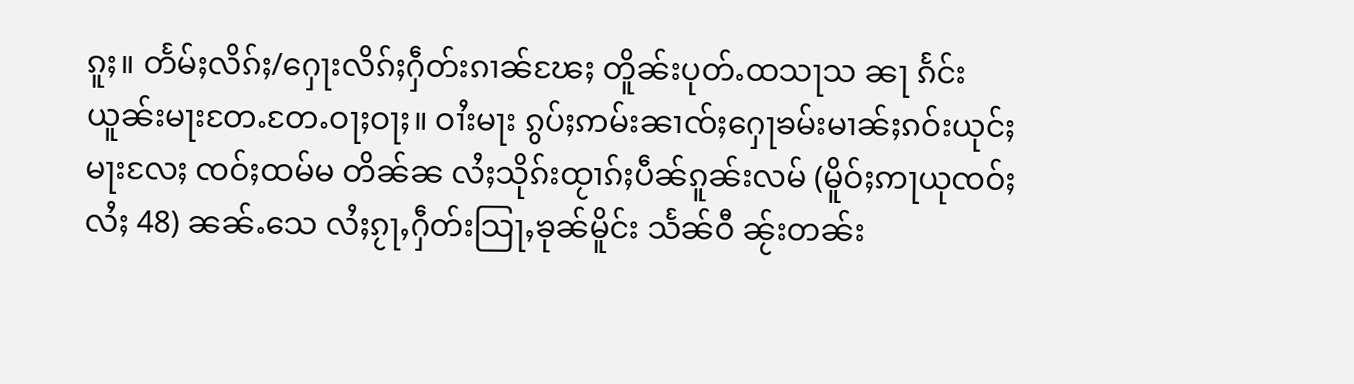ၵူႈ။ တႅမ်ႈလိၵ်ႈ/ႁေႃးလိၵ်ႈႁဵတ်းၵၢၼ်ၽႄႈ တိူၼ်းပုတ်ႉထသႃသ ၼႃ ၵႅင်းယူၼ်းမႃးတႄႉတႄႉဝႃႈဝႃႈ။ ဝၢႆးမႃး ၵွပ်ႈဢမ်းၼၢၸ်ႈႁေႃၶမ်းမၢၼ်ႈၵဝ်းယုင်ႈမႃးလႄႈ ၸဝ်ႈထမ်မ တိၼ်ၼ လႆႈသိုၵ်းထႂၢၵ်ႈပဵၼ်ၵူၼ်းလမ် (မိူဝ်ႈဢႃယုၸဝ်ႈလႆႈ 48) ၼၼ်ႉသေ လႆႈၵႂႃႇႁဵတ်းသြႃႇၶုၼ်မိူင်း သႅၼ်ဝီ ၼႂ်းတၼ်း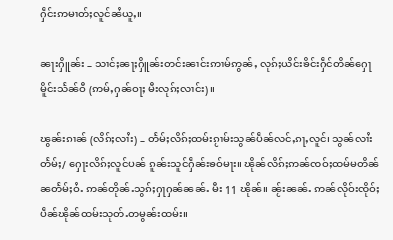ႁဵင်းဢမၢတ်ႈလူင်ၼႆယူႇ။

ၼႃးႁိူၼ်း – သၢင်ႈၼႃႈႁိူၼ်းတင်းၼၢင်းဢၢမ်ဢွၼ်ႇ လုၵ်ႈယိင်းၶိင်းႁဵင်တိၼ်ႁေႃ မိူင်းသႅၼ်ဝီ (ဢမ်ႇႁၼ်ဝႃႈ မီးလုၵ်ႈလၢင်း)။

ၽွၼ်းၵၢၼ် (လိၵ်ႈလၢႆး) – တႅမ်ႈလိၵ်ႈထမ်းၵႂၢမ်းသွၼ်ပဵၼ်လင်ႇၵႃႇလူင်၊ သွၼ်လၢႆးတႅမ်ႈ/ ႁေႃးလိၵ်ႈလူင်ပၼ် ၵူၼ်းသူင်ႁဵၼ်းၶဝ်မႃး။ ၽိုၼ်လိၵ်ႈဢၼ်ၸဝ်ႈထမ်မတိၼ်ၼတႅမ်ႈဝႆႉ ဢၼ်တိုၼ်ႉသွၵ်ႈႁႃႁၼ်ၼၼ်ႉ မီး 11 ၽိုၼ်။ ၼႂ်းၼၼ်ႉ ဢၼ်လိုဝ်းၸိုဝ်ႈပဵၼ်ၽိုၼ်ထမ်းသုတ်ႉတမွၼ်းထမ်း။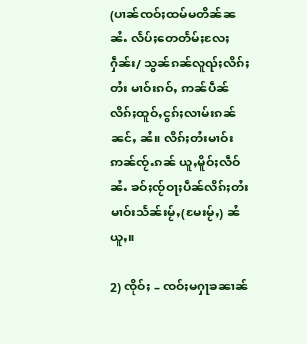(ပၢၼ်ၸဝ်ႈထမ်မတိၼ်ၼၼႆႉ လႅပ်ႈတေတႅမ်ႈလႄႈႁဵၼ်း/ သွၼ်ၵၼ်လူၺ်ႈလိၵ်ႈတႆး မၢဝ်းၵဝ်ႇ ဢၼ်ပဵၼ်လိၵ်ႈထူဝ်ႇငွၵ်ႈလၢမ်းၵၼ်ၼင်ႇ ၼႆ။ လိၵ်ႈတႆးမၢဝ်းဢၼ်ၸႂ်ႉၵၼ် ယူႇမိူဝ်ႈလဵဝ်ၼႆႉ ၶဝ်ႈၸႂ်ဝႃႈပဵၼ်လိၵ်ႈတႆးမၢဝ်းသႅၼ်းမႂ်ႇ(မႄးမႂ်ႇ) ၼႆယူႇ။

2) ၸိုဝ်ႈ – ၸဝ်ႈမႁႃၶၼၢၼ်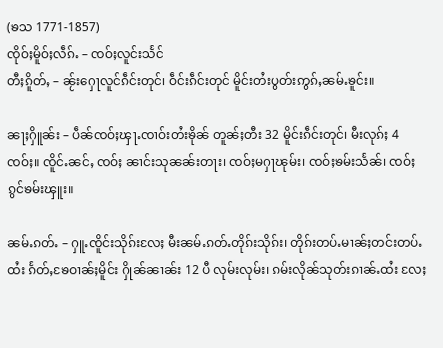(ၶသ 1771-1857)
ၸိုဝ်ႈမိူဝ်ႈလဵၵ်ႉ – ၸဝ်ႈလူင်းသႅင်
တီႈၵိူတ်ႇ – ၼႂ်းႁေႃလူင်ၵဵင်းတုင်၊ ဝဵင်းၵဵင်းတုင် မိူင်းတႆးပွတ်းဢွၵ်ႇၼမ်ႉၶူင်း။

ၼႃႈႁိူၼ်း – ပဵၼ်ၸဝ်ႈၾႃႉၸၢဝ်းတႆးၶိုၼ် တူၼ်ႈတီး 32 မိူင်းၵဵင်းတုင်၊ မီးလုၵ်ႈ 4 ၸဝ်ႈ။ ၸိူင်ႉၼင်ႇ ၸဝ်ႈ ၼၢင်းသုၼၼ်းတႃး၊ ၸဝ်ႈမႁႃၽုမ်း၊ ၸဝ်ႈၶမ်းသႅၼ်၊ ၸဝ်ႈၵွင်ၶမ်းၾူး။

ၼမ်ႉၵတ်ႉ – ႁူႉၸိူင်းသိုၵ်းလႄႈ မီးၼမ်ႉၵတ်ႉတိုၵ်းသိုၵ်း၊ တိုၵ်းတပ်ႉမၢၼ်ႈတင်းတပ်ႉထႆး ၵႅတ်ႇၶႄဝၢၼ်ႈမိူင်း ႁိုၼ်ၼၢၼ်း 12 ပီ လုမ်းလုမ်း၊ ၵမ်းလိုၼ်သုတ်းၵၢၼ်ႉထႆး လႄႈ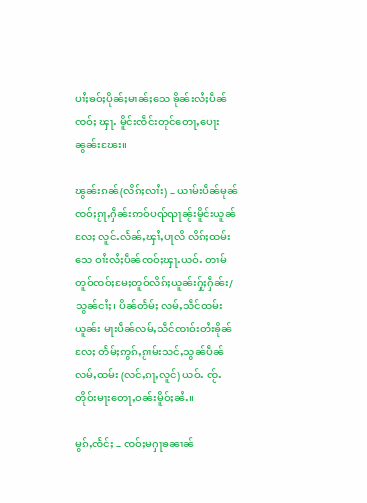ပၢႆႈၶဝ်ႈပိုၼ်ႈမၢၼ်ႈသေ ၶိုၼ်းလႆႈပဵၼ်ၸဝ်ႈ ၾႃႉ မိူင်းၸဵင်းတုင်တေႃႇပေႃးၼွၼ်းၽႄး။

ၽွၼ်းၵၼ်(လိၵ်ႈလၢႆး) – ယၢမ်းပဵၼ်မုၼ်ၸဝ်ႈၵႂႃႇႁဵၼ်းဢဝ်ပၺ်ၺႃၼႂ်းမိူင်းယူၼ်လႄႈ လူင်ႉလႅၼ်ႇၾၢႆႇပႃလိ လိၵ်ႈထမ်းသေ ဝၢႆးလႆႈပဵၼ်ၸဝ်ႈၾႃႉယဝ်ႉ တၢမ်တူဝ်ၸဝ်ႈမႄႈတူဝ်လိၵ်ႈယူၼ်းႁႂ်ႈႁဵၼ်း/ သွၼ်ငၢႆႈ၊ ပိၼ်တႅမ်ႈ လမ်ႇသဵင်ထမ်းယူၼ်း မႃးပဵၼ်လမ်ႇသဵင်ၸၢဝ်းတႆးၶိုၼ်လႄႈ တႅမ်ႈဢွၵ်ႇၵႂၢမ်းသင်ႇသွၼ်ပဵၼ်လမ်ႇထမ်း (လင်ႇၵႃႇလူင်) ယဝ်ႉ ၸႂ်ႉတိုဝ်းမႃးတေႃႇဝၼ်းမိူဝ်ႈၼႆႉ။

မွၵ်ႇၸႅင်ႈ – ၸဝ်ႈမႁႃၶၼၢၼ်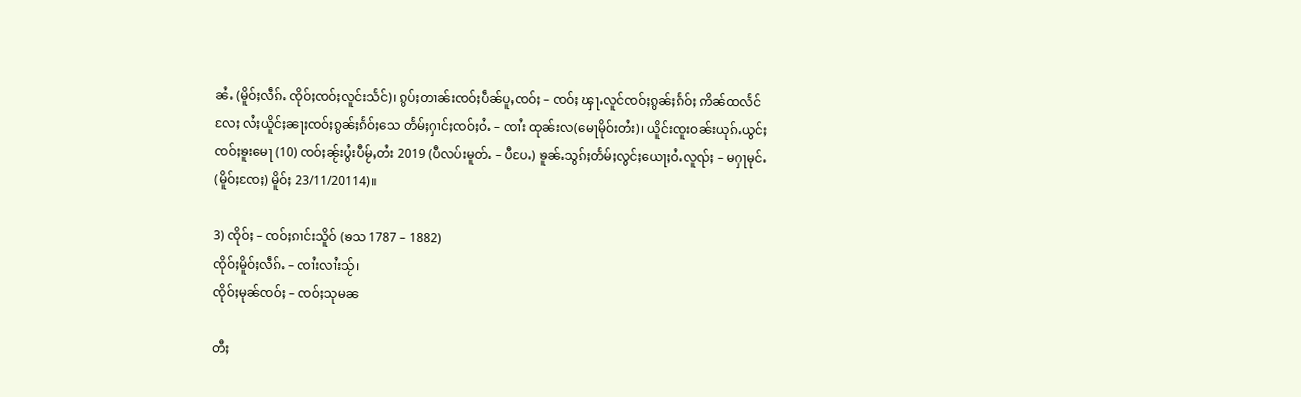ၼႆႉ (မိူဝ်ႈလဵၵ်ႉ ၸိုဝ်ႈၸဝ်ႈလူင်းသႅင်)၊ ၵွပ်ႈတၢၼ်းၸဝ်ႈပဵၼ်ပူႇၸဝ်ႈ – ၸဝ်ႈ ၾႃႉလူင်ၸဝ်ႈၵွၼ်ႈၵႅဝ်ႈ ဢိၼ်ထလႅင် လႄႈ လႆႈယိူင်ႈၼႃႈၸဝ်ႈၵွၼ်ႈၵႅဝ်ႈသေ တႅမ်ႈႁၢင်ႈၸဝ်ႈဝႆႉ – ၸၢႆး ထုၼ်းလ(မေႃမိုဝ်းတႆး)၊ ယိူင်းၸူးဝၼ်းယုၵ်ႉယွင်ႈၸဝ်ႈၶူးမေႃ (10) ၸဝ်ႈၼႂ်းပွႆးပီမႂ်ႇတႆး 2019 (ပီလပ်းမူတ်ႉ – ပီပႄႉ) ၶူၼ်ႉသွၵ်ႈတႅမ်ႈလွင်ႈယေႃႈဝႆႉလူၺ်ႈ – မႁႃမုင်ႉ (မိူဝ်ႈၸႄႈ) မိူဝ်ႈ 23/11/20114)။

3) ၸိုဝ်ႈ – ၸဝ်ႈၵၢင်းသိူဝ် (ၶသ 1787 – 1882)
ၸိုဝ်ႈမိူဝ်ႈလဵၵ်ႉ – ၸၢႆးလၢႆးသႂ်၊
ၸိုဝ်ႈမုၼ်ၸဝ်ႈ – ၸဝ်ႈသုမၼ

တီႈ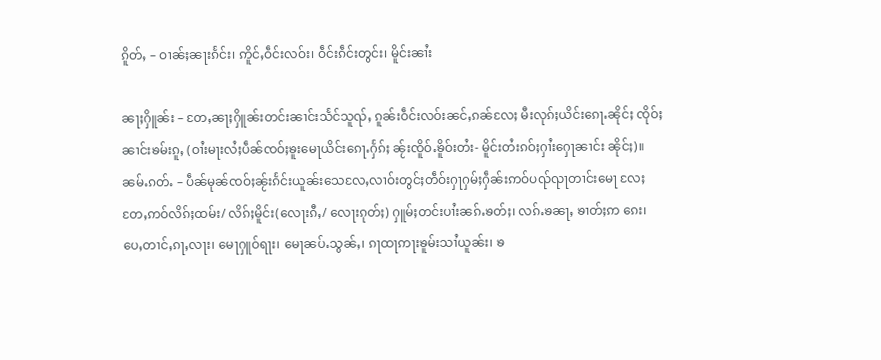ၵိူတ်ႇ – ဝၢၼ်ႈၼႃးၵႅင်း၊ ဢိူင်ႇဝဵင်းလဝ်း၊ ဝဵင်းၵဵင်းတွင်း၊ မိူင်းၼၢႆး

ၼႃႈႁိူၼ်း – တႄႇၼႃႈႁိူၼ်းတင်းၼၢင်းသႅင်သူၺ်ႇ ၵူၼ်းဝဵင်းလဝ်းၼင်ႇၵၼ်လႄႈ မီးလုၵ်ႈယိင်းၵေႃႉၼိုင်ႈ ၸိုဝ်ႈၼၢင်းၶမ်းၵူႇ (ဝၢႆးမႃးလႆႈပဵၼ်ၸဝ်ႈၶူးမေႃယိင်းၵေႃႉႁႅၵ်ႈ ၼႂ်းၸိူဝ်ႉၶိူဝ်းတႆး- မိူင်းတႆးၵဝ်ႈႁၢႆးႁေႃၼၢင်း ၼိုင်ႈ)။
ၼမ်ႉၵတ်ႉ – ပဵၼ်မုၼ်ၸဝ်ႈၼႂ်းၵႅင်းယူၼ်းသေလႄႇလၢဝ်းတွင်ႈတဵဝ်းႁႃႁမ်ႈႁဵၼ်းဢဝ်ပၺ်ၺႃတၢင်းမေႃ လႄႈ တႄႇဢဝ်လိၵ်ႈထမ်း/ လိၵ်ႈမိူင်း(လေႃးၵီႇ/ လေႃးၵုတ်ႈ) ႁူမ်ႈတင်းပၢႆးၼၵ်ႉၶတ်ႈ၊ လၵ်ႉၶၼႃႇ ၶၢတ်ႈဢ ၵေး၊ ပေႇတၢင်ႇၵႃႇလႃး၊ မေႃႁူဝ်ရႃး၊ မေႃၼပ်ႉသွၼ်ႇ၊ ၵႃထႃဢႃးၶူမ်းသၢႆယူၼ်း၊ ၶ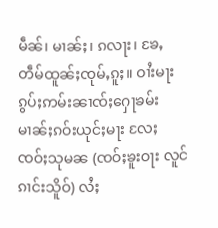မဵၼ်၊ မၢၼ်ႈ၊ ၵလႃး၊ ၶႄႇ တဵမ်ထူၼ်ႈၸုမ်ႇၵူႈ။ ဝၢႆးမႃး ၵွပ်ႈဢမ်းၼၢၸ်ႈႁေႃၶမ်းမၢၼ်ႈၵဝ်းယုင်ႈမႃး လႄႈ ၸဝ်ႈသုမၼ (ၸဝ်ႈၶူးဝႃး လူင်ၵၢင်းသိူဝ်) လႆႈ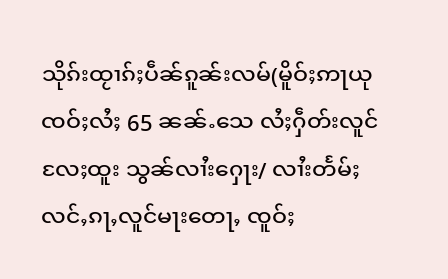သိုၵ်းထႂၢၵ်ႈပဵၼ်ၵူၼ်းလမ်(မိူဝ်ႈဢႃယု ၸဝ်ႈလႆႈ 65 ၼၼ်ႉသေ လႆႈႁဵတ်းလူင်လႄႈထူး သွၼ်လၢႆးႁေႃး/ လၢႆးတႅမ်ႈလင်ႇၵႃႇလူင်မႃးတေႃႇ ၸူဝ်ႈ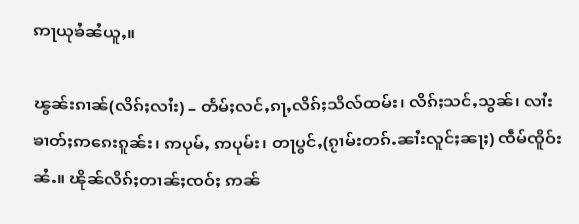ဢႃယုၶႆၼႆယူႇ။

ၽွၼ်းၵၢၼ်(လိၵ်ႈလၢႆး) – တႅမ်ႈလင်ႇၵႃႇလိၵ်ႈသိလ်ထမ်း၊ လိၵ်ႈသင်ႇသွၼ်၊ လၢႆးၶၢတ်ႈဢၵေးၵူၼ်း၊ ဢပုမ်ႇ ဢပုမ်း၊ တႃပွင်ႇ(ၵႂၢမ်းတၵ်ႉၼၢႆးလူင်ႈၼႃႈ) ၸဵမ်ၸိူဝ်းၼႆႉ။ ၽိုၼ်လိၵ်ႈတၢၼ်ႈၸဝ်ႈ ဢၼ်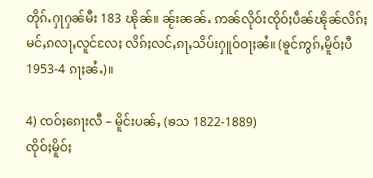တိုၵ်ႉႁႃႁၼ်မီး 183 ၽိုၼ်။ ၼႂ်းၼၼ်ႉ ဢၼ်လိုဝ်းၸိုဝ်ႈပဵၼ်ၽိုၼ်လိၵ်ႈမင်ႇၵလႃႇလူင်လႄႈ လိၵ်ႈလင်ႇၵႃႇသိပ်းႁူဝ်ဝႃႈၼႆ။ (ၶူင်ဢွၵ်ႇမိူဝ်ႈပီ 1953-4 ၵႃႈၼႆႉ)။

4) ၸဝ်ႈၵေႃးလီ – မိူင်းပၼ်ႇ (ၶသ 1822-1889)
ၸိုဝ်ႈမိူဝ်ႈ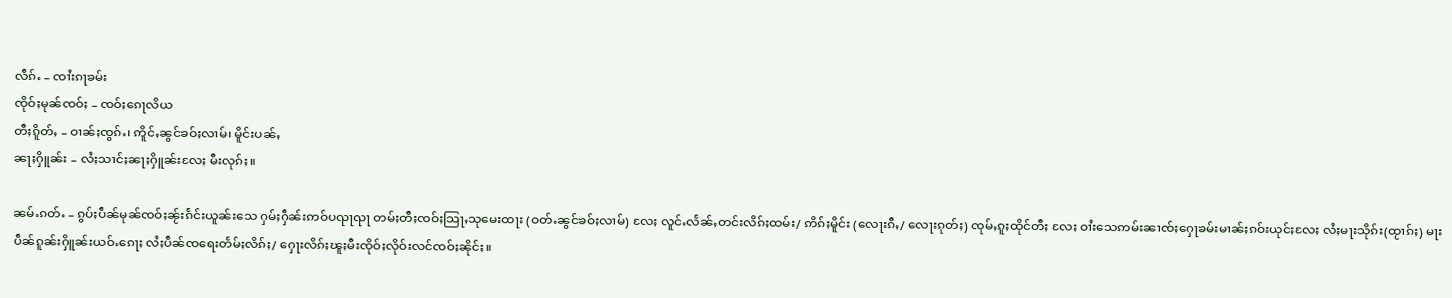လဵၵ်ႉ – ၸၢႆးၵႃၶမ်း
ၸိုဝ်ႈမုၼ်ၸဝ်ႈ – ၸဝ်ႈၵေႃလိယ
တီႈၵိူတ်ႇ – ဝၢၼ်ႈၸွၵ်ႉ၊ ဢိူင်ႇၼွင်ၶဝ်ႈလၢမ်၊ မိူင်းပၼ်ႇ
ၼႃႈႁိူၼ်း – လႆႈသၢင်ႈၼႃႈႁိူၼ်းလႄႈ မီးလုၵ်ႈ။

ၼမ်ႉၵတ်ႉ – ၵွပ်ႈပဵၼ်မုၼ်ၸဝ်ႈၼႂ်းၵႅင်းယူၼ်းသေ ႁမ်ႈႁဵၼ်းဢဝ်ပၺႃၺႃ တမ်ႈတီႈၸဝ်ႈသြႃႇသုမေးထႃး (ဝတ်ႉၼွင်ၶဝ်ႈလၢမ်) လႄႈ လူင်ႉလႅၼ်ႇတင်းလိၵ်ႈထမ်း/ ဢိၵ်ႈမိူင်း (လေႃးၵီႇ/ လေႃးၵုတ်ႈ) ၸုမ်ႇၵူႈထိုင်တီႈ လႄႈ ဝၢႆးသေဢမ်းၼၢၸ်ႈႁေႃၶမ်းမၢၼ်ႈၵဝ်းယုင်ႈလႄႈ လႆႈမႃးသိုၵ်း(ထႂၢၵ်ႈ) မႃးပဵၼ်ၵူၼ်းႁိူၼ်းယဝ်ႉၵေႃႈ လႆႈပဵၼ်ၸရေးတႅမ်ႈလိၵ်ႈ/ ႁေႃးလိၵ်ႈၽူႈမီးၸိုဝ်ႈလိုဝ်းလင်ၸဝ်ႈၼိုင်ႈ။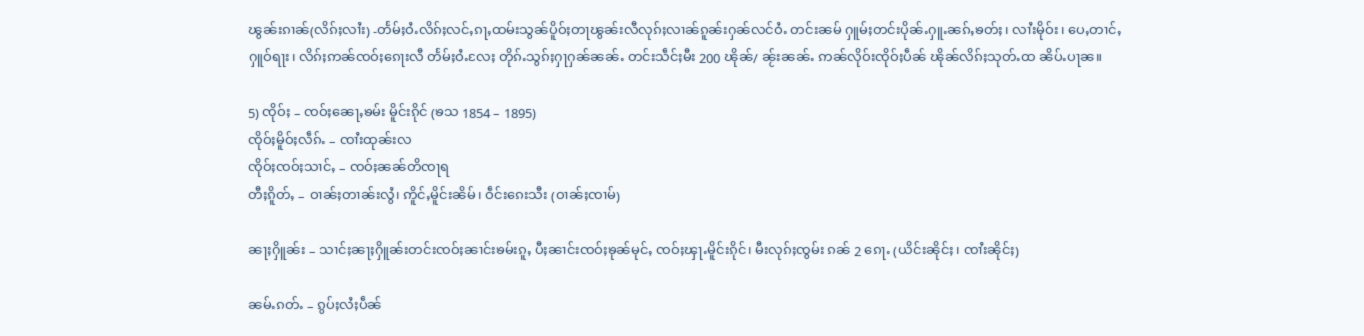ၽွၼ်းၵၢၼ်(လိၵ်ႈလၢႆး) -တႅမ်ႈဝႆႉလိၵ်ႈလင်ႇၵႃႇထမ်းသွၼ်ပိူဝ်ႈတႃၽွၼ်းလီလုၵ်ႈလၢၼ်ၵူၼ်းႁၼ်လင်ဝႆႉ တင်းၼမ် ႁူမ်ႈတင်းပိုၼ်ႉႁူႉၼၵ်ႇၶတ်ႈ၊ လၢႆးမိုဝ်း၊ ပေႇတၢင်ႇႁူဝ်ရႃး၊ လိၵ်ႈဢၼ်ၸဝ်ႈၵေႃးလီ တႅမ်ႈဝႆႉလႄႈ တိုၵ်ႉသွၵ်ႈႁႃႁၼ်ၼၼ်ႉ တင်းသဵင်ႈမီး 200 ၽိုၼ်/ ၼႂ်းၼၼ်ႉ ဢၼ်လိုဝ်းၸိုဝ်ႈပဵၼ် ၽိုၼ်လိၵ်ႈသုတ်ႉထ ၼိပ်ႉပႃၼ။

5) ၸိုဝ်ႈ – ၸဝ်ႈၼေႃႇၶမ်း မိူင်းၵိုင် (ၶသ 1854 – 1895)
ၸိုဝ်ႈမိူဝ်ႈလဵၵ်ႉ – ၸၢႆးထုၼ်းလ
ၸိုဝ်ႈၸဝ်ႈသၢင်ႇ – ၸဝ်ႈၼၼ်တိၸႃရ
တီႈၵိူတ်ႇ – ဝၢၼ်ႈတၢၼ်းလွႆ၊ ဢိူင်ႇမိူင်းၼိမ်၊ ဝဵင်းၵေးသီး (ဝၢၼ်ႈၸၢမ်)

ၼႃႈႁိူၼ်း – သၢင်ႈၼႃႈႁိူၼ်းတင်းၸဝ်ႈၼၢင်းၶမ်းၵူႇ ပီႈၼၢင်းၸဝ်ႈၶုၼ်မုင်ႇ ၸဝ်ႈၾႃႉမိူင်းၵိုင်၊ မီးလုၵ်ႈၸွမ်း ၵၼ် 2 ၵေႃႉ (ယိင်းၼိုင်ႈ၊ ၸၢႆးၼိုင်ႈ)

ၼမ်ႉၵတ်ႉ – ၵွပ်ႈလႆႈပဵၼ်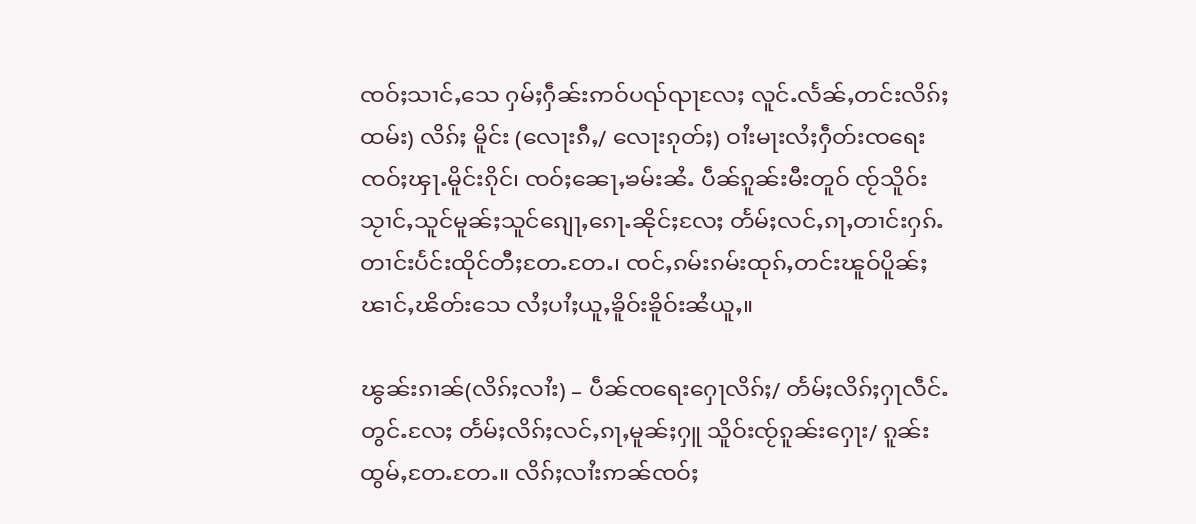ၸဝ်ႈသၢင်ႇသေ ႁမ်ႈႁဵၼ်းဢဝ်ပၺ်ၺႃလႄႈ လူင်ႉလႅၼ်ႇတင်းလိၵ်ႈထမ်း) လိၵ်ႈ မိူင်း (လေႃးၵီႇ/ လေႃးၵုတ်ႈ) ဝၢႆးမႃးလႆႈႁဵတ်းၸရေးၸဝ်ႈၾႃႉမိူင်းၵိုင်၊ ၸဝ်ႈၼေႃႇၶမ်းၼႆႉ ပဵၼ်ၵူၼ်းမီးတူဝ် ၸႂ်သိူဝ်းသႂၢင်ႇသူင်မူၼ်ႈသူင်ၵျေႃႇၵေႃႉၼိုင်ႈလႄႈ တႅမ်ႈလင်ႇၵႃႇတၢင်းႁၵ်ႉတၢင်းပႅင်းထိုင်တီႈတႄႉတႄႉ၊ ၸင်ႇၵမ်းၵမ်းထုၵ်ႇတင်းၽူဝ်ပိူၼ်ႈၽၢင်ႇၽိတ်းသေ လႆႈပၢႆႈယူႇၶိူဝ်းၶိူဝ်းၼႆယူႇ။

ၽွၼ်းၵၢၼ်(လိၵ်ႈလၢႆး) – ပဵၼ်ၸရေးႁေႃလိၵ်ႈ/ တႅမ်ႈလိၵ်ႈႁႃလဵင်ႉတွင်ႉလႄႈ တႅမ်ႈလိၵ်ႈလင်ႇၵႃႇမူၼ်ႈႁူ သိူဝ်းၸႂ်ၵူၼ်းႁေႃး/ ၵူၼ်းထွမ်ႇတႄႉတႄႉ။ လိၵ်ႈလၢႆးဢၼ်ၸဝ်ႈ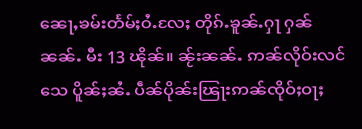ၼေႃႇၶမ်းတႅမ်ႈဝႆႉလႄႈ တိုၵ်ႉၶူၼ်ႉႁႃ ႁၼ် ၼၼ်ႉ မီး 13 ၽိုၼ်။ ၼႂ်းၼၼ်ႉ ဢၼ်လိုဝ်းလင်သေ ပိူၼ်ႈၼႆႉ ပဵၼ်ပိုၼ်းၽြႃးဢၼ်ၸိုဝ်ႈဝႃႈ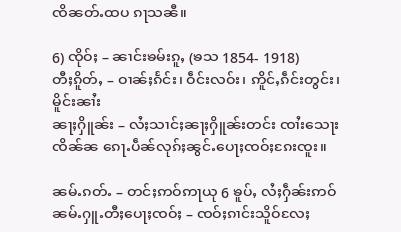ၸိၼတ်ႉထပ ၵႃသၼီ။

6) ၸိုဝ်ႈ – ၼၢင်းၶမ်းၵူႇ (ၶသ 1854- 1918)
တီႈၵိူတ်ႇ – ဝၢၼ်ႈၵႅင်း၊ ဝဵင်းလဝ်း၊ ဢိူင်ႇၵဵင်းတွင်း၊ မိူင်းၼၢႆး
ၼႃႈႁိူၼ်း – လႆႈသၢင်ႈၼႃႈႁိူၼ်းတင်း ၸၢႆးသေႃးၸိၼ်ၼ ၵေႃႉပဵၼ်လုၵ်ႈၼွင်ႉပေႃႈၸဝ်ႈၵႄးၸူး။

ၼမ်ႉၵတ်ႉ – တင်ႈဢဝ်ဢႃယု 6 ၶူပ်ႇ လႆႈႁဵၼ်းဢဝ်ၼမ်ႉႁူႉတီႈပေႃႈၸဝ်ႈ – ၸဝ်ႈၵၢင်းသိူဝ်လႄႈ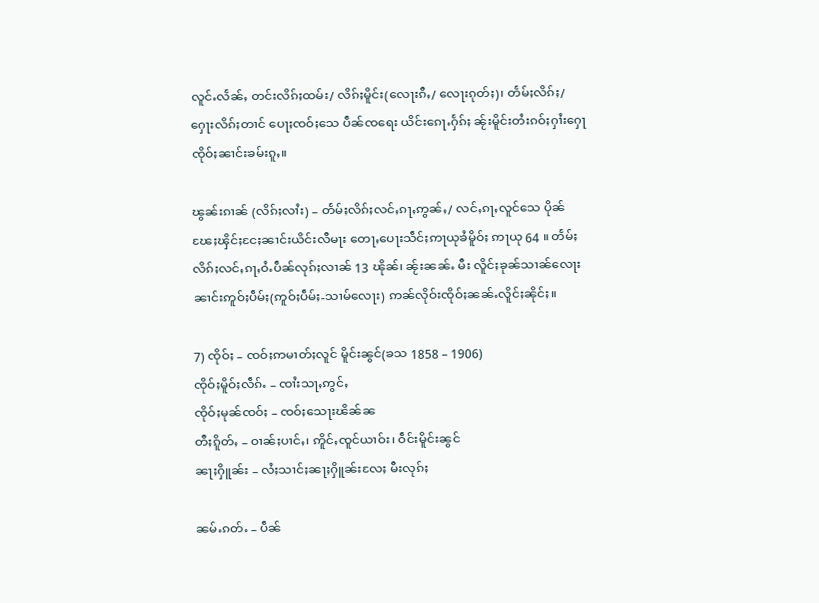လူင်ႉလႅၼ်ႇ တင်းလိၵ်ႈထမ်း/ လိၵ်ႈမိူင်း(လေႃးၵီႇ/ လေႃးၵုတ်ႈ)၊ တႅမ်ႈလိၵ်ႈ/ႁေႃးလိၵ်ႈတၢင် ပေႃႈၸဝ်ႈသေ ပဵၼ်ၸရေး ယိင်းၵေႃႉႁႅၵ်ႈ ၼႂ်းမိူင်းတႆးၵဝ်ႈႁၢႆးႁေႃ ၸိုဝ်ႈၼၢင်းၶမ်းၵူႇ။

ၽွၼ်းၵၢၼ် (လိၵ်ႈလၢႆး) – တႅမ်ႈလိၵ်ႈလင်ႇၵႃႇဢွၼ်ႇ/ လင်ႇၵႃႇလူင်သေ ပိုၼ်ၽႄႈၾိင်ႈငႄႈၼၢင်းယိင်းလီမႃး တေႃႇပေႃးသဵင်ႈဢႃယုၶႆမိူဝ်ႈ ဢႃယု 64 ။ တႅမ်ႈလိၵ်ႈလင်ႇၵႃႇဝႆႉပဵၼ်လုၵ်ႈလၢၼ် 13 ၽိုၼ်၊ ၼႂ်းၼၼ်ႉ မီး လိူင်ႈၶုၼ်သၢၼ်လေႃးၼၢင်းဢူဝ်ႈပဵမ်ႈ(ဢူဝ်ႈပဵမ်ႈ-သၢမ်လေႃး) ဢၼ်လိုဝ်းၸိုဝ်ႈၼၼ်ႉလိူင်ႈၼိုင်ႈ။

7) ၸိုဝ်ႈ – ၸဝ်ႈဢမၢတ်ႈလူင် မိူင်းၼွင်(ၶသ 1858 – 1906)
ၸိုဝ်ႈမိူဝ်ႈလဵၵ်ႉ – ၸၢႆးသႃႇဢွင်ႇ
ၸိုဝ်ႈမုၼ်ၸဝ်ႈ – ၸဝ်ႈသေႃးၽိၼ်ၼ
တီႈၵိူတ်ႇ – ဝၢၼ်ႈပၢင်ႇ၊ ဢိူင်ႇၸူင်ယၢဝ်း၊ ဝဵင်းမိူင်းၼွင်
ၼႃႈႁိူၼ်း – လႆႈသၢင်ႈၼႃႈႁိူၼ်းလႄႈ မီးလုၵ်ႈ

ၼမ်ႉၵတ်ႉ – ပဵၼ်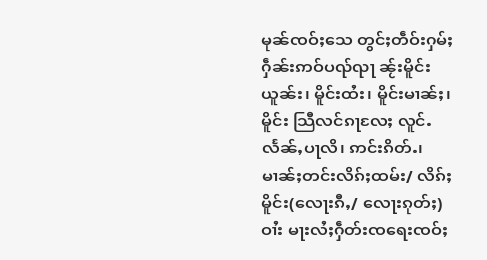မုၼ်ၸဝ်ႈသေ တွင်ႈတဵဝ်းႁမ်ႈႁဵၼ်းဢဝ်ပၺ်ၺႃ ၼႂ်းမိူင်းယူၼ်း၊ မိူင်းထႆး၊ မိူင်းမၢၼ်ႈ၊ မိူင်း သြီလင်ၵႃလႄႈ လူင်ႉလႅၼ်ႇပႃလိ၊ ဢင်းၵိတ်ႉ၊ မၢၼ်ႈတင်းလိၵ်ႈထမ်း/ လိၵ်ႈမိူင်း(လေႃးၵီႇ/ လေႃးၵုတ်ႈ) ဝၢႆး မႃးလႆႈႁဵတ်းၸရေးၸဝ်ႈ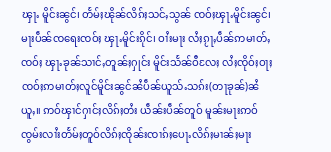ၾႃႉ မိူင်းၼွင်၊ တႅမ်ႈၽိုၼ်လိၵ်ႈသင်ႇသွၼ် ၸဝ်ႈၾႃႉမိူင်းၼွင်၊ မႃးပဵၼ်ၸရေးၸဝ်ႈ ၾႃႉမိူင်းၵိုင်၊ ဝၢႆးမႃး လႆႈၵႂႃႇပဵၼ်ဢမၢတ်ႇၸဝ်ႈ ၾႃႉၶုၼ်သၢင်ႇတူၼ်ႈႁုင်း မိူင်းသႅၼ်ဝီလႄႈ လႆႈၸိုဝ်ႈဝႃႈ ၸဝ်ႈဢမၢတ်ႈလူင်မိူင်းၼွင်ၼႆပဵၼ်ယူသ်ႉသၵ်း(တႃၶုၼ်)ၼႆယူႇ။ ဢဝ်ၾၢင်ႁၢင်ႈလိၵ်ႈတႆး ယဵၼ်းပဵၼ်တူဝ် မူၼ်းမႃးဢဝ်ၸွမ်းလၢႆးတႅမ်ႈတူဝ်လိၵ်ႈၸိုၼ်းၸၢၵ်ႈပေႃႉလိၵ်ႈမၢၼ်ႈမႃး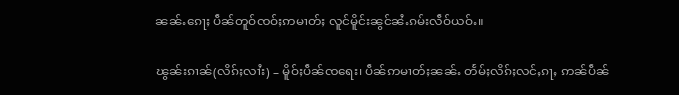ၼၼ်ႉၵေႃႈ ပဵၼ်တူဝ်ၸဝ်ႈဢမၢတ်ႈ လူင်မိူင်းၼွင်ၼႆႉၵမ်းလဵဝ်ယဝ်ႉ။

ၽွၼ်းၵၢၼ်(လိၵ်ႈလၢႆး) – မိူဝ်ႈပဵၼ်ၸရေး၊ ပဵၼ်ဢမၢတ်ႈၼၼ်ႉ တႅမ်ႈလိၵ်ႈလင်ႇၵႃႇ ဢၼ်ပဵၼ်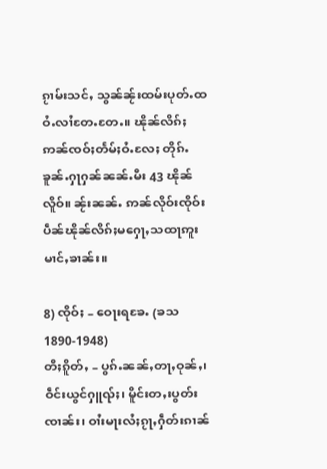ၵႂၢမ်းသင်ႇ သွၼ်ၼႂ်းထမ်းပုတ်ႉထဝႆႉလၢႆတႄႉတႄႉ။ ၽိုၼ်လိၵ်ႈဢၼ်ၸဝ်ႈတႅမ်ႈဝႆႉလႄႈ တိုၵ်ႉၶူၼ်ႉႁႃႁၼ်ၼၼ်ႉမီး 43 ၽိုၼ်လိူဝ်။ ၼႂ်းၼၼ်ႉ ဢၼ်လိုဝ်းၸိုဝ်းပဵၼ်ၽိုၼ်လိၵ်ႈမႁေႃႇသထႃဢူးမၢင်ႇၶၢၼ်း။

8) ၸိုဝ်ႈ – ဝေႃးရၶႄႉ (ၶသ 1890-1948)
တီႈၵိူတ်ႇ – ပွၵ်ႉၼၼ်ႇတႃႇဝုၼ်ႇ၊ ဝဵင်းယွင်ႁူၺ်ႈ၊ မိူင်းတႇးပွတ်းၸၢၼ်း၊ ဝၢႆးမႃးလႆႈၵႂႃႇႁဵတ်းၵၢၼ်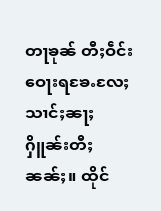တႃၶုၼ် တီႈဝဵင်းဝေႃးရၶႄႉလႄႈ သၢင်ႈၼႃႈႁိူၼ်းတီႈၼၼ်ႈ။ ထိုင်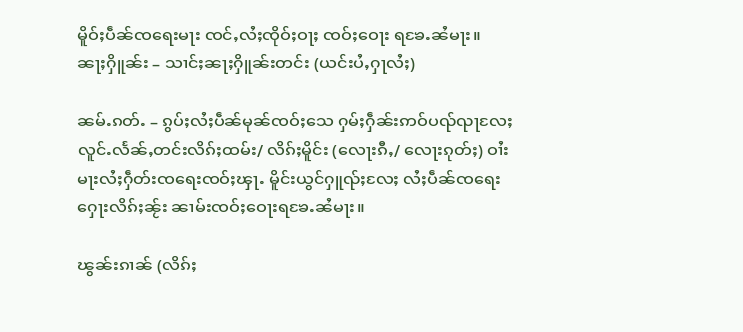မိူဝ်ႈပဵၼ်ၸရေးမႃး ၸင်ႇလႆႈၸိုဝ်ႈဝႃႈ ၸဝ်ႈဝေႃး ရၶႄႉၼႆမႃး။
ၼႃႈႁိူၼ်း – သၢင်ႈၼႃႈႁိူၼ်းတင်း (ယင်းပႆႇႁႃလႆႈ)

ၼမ်ႉၵတ်ႉ – ၵွပ်ႈလႆႈပဵၼ်မုၼ်ၸဝ်ႈသေ ႁမ်ႈႁဵၼ်းဢဝ်ပၺ်ၺႃလႄႈ လူင်ႉလႅၼ်ႇတင်းလိၵ်ႈထမ်း/ လိၵ်ႈမိူင်း (လေႃးၵီႇ/ လေႃးၵုတ်ႈ) ဝၢႆးမႃးလႆႈႁဵတ်းၸရေးၸဝ်ႈၾႃႉ မိူင်းယွင်ႁူၺ်ႈလႄႈ လႆႈပဵၼ်ၸရေး ႁေႃးလိၵ်ႈၼႂ်း ၼၢမ်းၸဝ်ႈဝေႃးရၶႄႉၼႆမႃး။

ၽွၼ်းၵၢၼ် (လိၵ်ႈ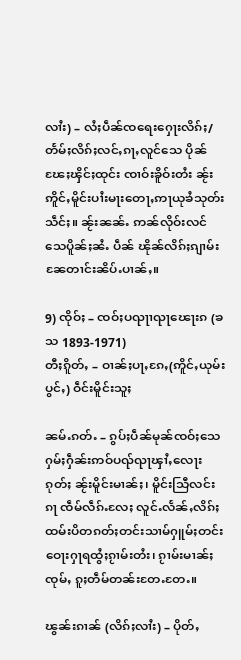လၢႆး) – လႆႈပဵၼ်ၸရေးႁေႃးလိၵ်ႈ/ တႅမ်ႈလိၵ်ႈလင်ႇၵႃႇလူင်သေ ပိုၼ်ၽႄႈၾိင်ႈထုင်း ၸၢဝ်းၶိူဝ်းတႆး ၼႂ်းဢိူင်ႇမိူင်းပၢႆးမႃးတေႃႇဢႃယုၶႆသုတ်းသဵင်ႈ။ ၼႂ်းၼၼ်ႉ ဢၼ်လိုဝ်းလင်သေပိူၼ်ႈၼႆႉ ပဵၼ် ၽိုၼ်လိၵ်ႈၵျၢမ်းၼႄတၢင်းၼိပ်ႉပၢၼ်ႇ။

9) ၸိုဝ်ႈ – ၸဝ်ႈပၺႃၢၺႃၽေႃးၵ (ၶသ 1893-1971)
တီႈၵိူတ်ႇ – ဝၢၼ်ႈပႃႇၵႄႇ(ဢိူင်ႇယုမ်းပွင်ႇ) ဝဵင်းမိူင်းသူႈ

ၼမ်ႉၵတ်ႉ – ၵွပ်ႈပဵၼ်မုၼ်ၸဝ်ႈသေ ႁမ်ႈႁဵၼ်းဢဝ်ပၺ်ၺႃၾၢႆႇလေႃးၵုတ်ႈ ၼႂ်းမိူင်းမၢၼ်ႈ၊ မိူင်းသြီလင်းၵႃ ၸဵမ်လဵၵ်ႉလႄႈ လူင်ႉလႅၼ်ႇလိၵ်ႈထမ်းပိတၵတ်ႈတင်းသၢမ်ႁူမ်ႈတင်းဝေႃးႁႃရထွႆႈၵႂၢမ်းတႆး၊ ၵႂၢမ်းမၢၼ်ႈၸုမ်ႇ ၵူႈတဵမ်တၼ်းတႄႉတႄႉ။

ၽွၼ်းၵၢၼ် (လိၵ်ႈလၢႆး) – ပိုတ်ႇ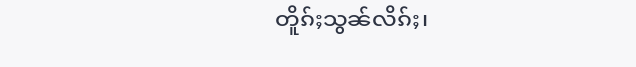တိူၵ်ႈသွၼ်လိၵ်ႈ၊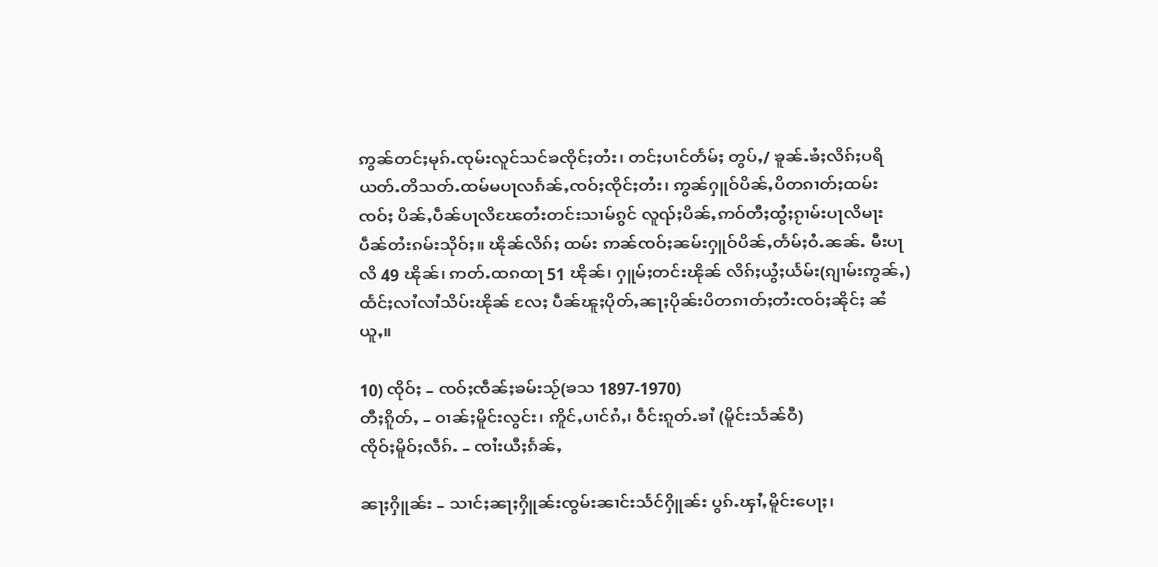ဢွၼ်တင်ႈမုၵ်ႉၸုမ်းလူင်သင်ၶၸိုင်ႈတႆး၊ တင်ႈပၢင်တႅမ်ႈ တွပ်ႇ/ ၶူၼ်ႉၶႆႈလိၵ်ႈပရိယတ်ႉတိသတ်ႉထမ်မပႃလၵႅၼ်ႇၸဝ်ႈၸိုင်ႈတႆး၊ ဢွၼ်ႁူဝ်ပိၼ်ႇပိတၵၢတ်ႈထမ်းၸဝ်ႈ ပိၼ်ႇပဵၼ်ပႃလိၽႄတႆးတင်းသၢမ်ၵွင် လူၺ်ႈပိၼ်ႇဢဝ်တီႈထွႆႈၵႂၢမ်းပႃလိမႃးပဵၼ်တႆးၵမ်းသိုဝ်ႈ။ ၽိုၼ်လိၵ်ႈ ထမ်း ဢၼ်ၸဝ်ႈၼမ်းႁူဝ်ပိၼ်ႇတႅမ်ႈဝႆႉၼၼ်ႉ မီးပႃလိ 49 ၽိုၼ်၊ ဢတ်ႉထၵထႃ 51 ၽိုၼ်၊ ႁူမ်ႈတင်းၽိုၼ် လိၵ်ႈယွႆႈယႅမ်း(ၵျၢမ်းဢွၼ်ႇ) ထႅင်ႈလၢႆလၢႆသိပ်းၽိုၼ် လႄႈ ပဵၼ်ၽူႈပိုတ်ႇၼႃႈပိုၼ်းပိတၵၢတ်ႈတႆးၸဝ်ႈၼိုင်ႈ ၼႆယူႇ။

10) ၸိုဝ်ႈ – ၸဝ်ႈၸဵၼ်ႈၶမ်းသႂ်(ၶသ 1897-1970)
တီႈၵိူတ်ႇ – ဝၢၼ်ႈမိူင်းလွင်း၊ ဢိူင်ႇပၢင်ၵႆႇ၊ ဝဵင်းၵူတ်ႉၶၢႆ (မိူင်းသႅၼ်ဝီ)
ၸိုဝ်ႈမိူဝ်ႈလဵၵ်ႉ – ၸၢႆးယီႈၵႅၼ်ႇ

ၼႃႈႁိူၼ်း – သၢင်ႈၼႃႈႁိူၼ်းၸွမ်းၼၢင်းသႅင်ႁိူၼ်း ပွၵ်ႉၾၢႆႇမိူင်းပေႃႈ၊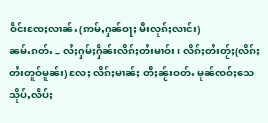ဝဵင်းၸႄႈလၢၼ်ႉ(ဢမ်ႇႁၼ်ဝႃႈ မီးလုၵ်ႈလၢင်း)
ၼမ်ႉၵတ်ႉ – လႆႈႁမ်ႈႁဵၼ်းလိၵ်ႈတႆးမၢဝ်း၊ လိၵ်ႈတႆးတႂ်ႈ(လိၵ်ႈတႆးတူဝ်မူၼ်း) လႄႈ လိၵ်ႈမၢၼ်ႈ တီႈၼႂ်းဝတ်ႉ မုၼ်ၸဝ်ႈသေ သိုပ်ႇလဵပ်ႈ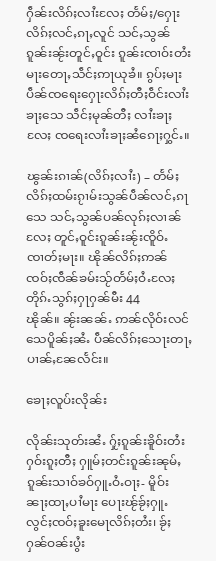ႁဵၼ်းလိၵ်ႈလၢႆးလႄႈ တႅမ်ႈ/ႁေႃးလိၵ်ႈလင်ႇၵႃႇလူင် သင်ႇသွၼ်ၵူၼ်းၼႂ်းတူင်ႇဝူင်း ၵူၼ်းၸၢဝ်းတႆးမႃးတေႃႇသဵင်ႈဢႃယုၶႆ။ ၵွပ်ႈမႃးပဵၼ်ၸရေးႁေႃးလိၵ်ႈတီႈဝဵင်းလၢႆးၶႃႈသေ သဵင်ႈမုၼ်တီႈ လၢႆးၶႃႈလႄႈ ၸရေးလၢႆးၶႃႈၼႆၵေႃႈႁွင်ႉ။

ၽွၼ်းၵၢၼ်(လိၵ်ႈလၢႆး) – တႅမ်ႈလိၵ်ႈထမ်းၵႂၢမ်းသွၼ်ပဵၼ်လင်ႇၵႃသေ သင်ႇသွၼ်ပၼ်လုၵ်ႈလၢၼ်လႄႈ တူင်ႇဝူင်းၵူၼ်းၼႂ်းၸိူဝ်ႉၸၢတ်ႈမႃး။ ၽိုၼ်လိၵ်ႈဢၼ်ၸဝ်ႈၸဵၼ်ၶမ်းသႂ်တႅမ်ႈဝႆႉလႄႈ တိုၵ်ႉသွၵ်ႈႁႃႁၼ်မီး 44 ၽိုၼ်။ ၼႂ်းၼၼ်ႉ ဢၼ်လိုဝ်းလင်သေပိူၼ်ႈၼႆႉ ပဵၼ်လိၵ်ႈသေႃးတႃႇပၢၼ်ႇၼႄလႅင်း။

ၶေႃႈလူပ်းလိုၼ်း

လိုၼ်းသုတ်းၼႆႉ ႁႂ်ႈၵူၼ်းၶိူဝ်းတႆးႁဝ်းၵူႈတီႈ ႁူမ်ႈတင်းၵူၼ်းၼုမ်ႇၵူၼ်းသၢဝ်ၶဝ်ႁူႉဝႆႉဝႃႈ- မိူဝ်း ၼႃႈထႃႇပၢႆမႃး ပေႃးၽႂ်ၶႂ်ႈႁူႉလွင်ႈၸဝ်ႈၶူးမေႃလိၵ်ႈတႆး၊ ၶႂ်ႈႁၼ်ဝၼ်းပွႆး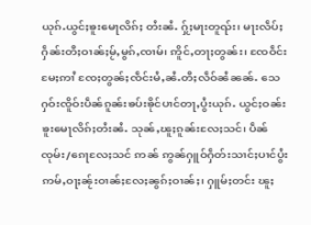ယုၵ်ႉယွင်ႈၶူးမေႃလိၵ်ႈ တႆးၼႆႉ ႁႂ်ႈမႃးတူၺ်း၊ မႃးလဵပ်ႈ ႁဵၼ်းတီႈဝၢၼ်ႈမႂ်ႇမွၵ်ႇၸၢမ်၊ ဢိူင်ႇတႃႈတွၼ်း၊ ၸႄဝဵင်းမႄႈဢၢႆ ၸႄႈတွၼ်ႈၸဵင်းမႆႇၼႆႉတီႈလဵဝ်ၼႆၼၼ်ႉ သေ ႁဝ်းၸိူဝ်းပဵၼ်ၵူၼ်းၶပ်းၶိုင်ပၢင်တႃႇပွႆးယုၵ်ႉ ယွင်ႈဝၼ်းၶူးမေႃလိၵ်ႈတႆးၼႆႉ သုၼ်ႇၽူႈၵူၼ်းလႄႈသင်၊ ပဵၼ်ၸုမ်း/ၵေႃလႄႈသင် ဢၼ် ဢွၼ်ႁူဝ်ႁဵတ်းသၢင်ႈပၢင်ပွႆး ဢမ်ႇဝႃႈၼႂ်းဝၢၼ်ႈလႄႈၼွၵ်ႈဝၢၼ်ႈ၊ ႁူမ်ႈတင်း ၽူႈ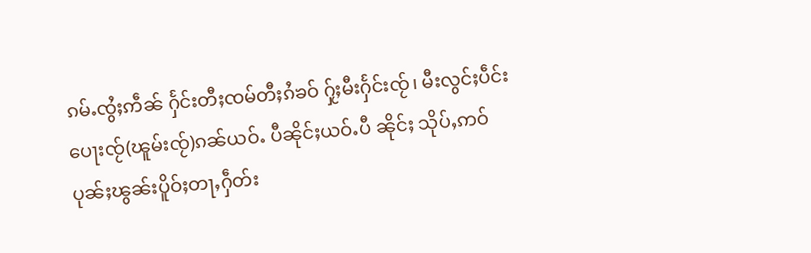ၵမ်ႉၸွႆႈဢဵၼ် ႁႅင်းတီႈၸမ်တီႈၵႆၶဝ် ႁႂ်ႈမီးႁႅင်းၸႂ်၊ မီးလွင်ႈပဵင်းပေႃးၸႂ်(ၽူမ်းၸႂ်)ၵၼ်ယဝ်ႉ ပီၼိုင်ႈယဝ်ႉပီ ၼိုင်ႈ သိုပ်ႇဢဝ်ပုၼ်ႈၽွၼ်းပိူဝ်ႈတႃႇႁဵတ်း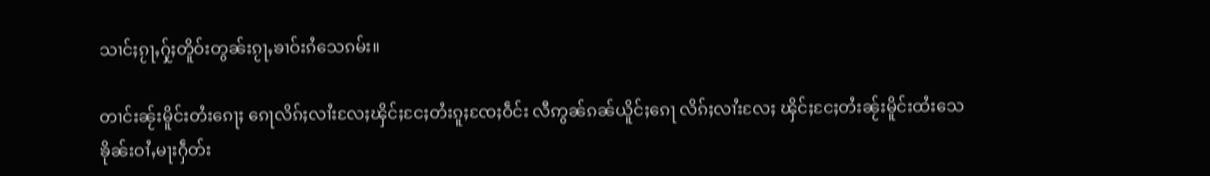သၢင်ႈၵႂႃႇႁႂ်ႈတိူဝ်းတွၼ်းၵႂႃႇၶၢဝ်းၵႆသေၵမ်း။

တၢင်းၼႂ်းမိူင်းတႆးၵေႃႈ ၵေႃလိၵ်ႈလၢႆးလႄႈၾိင်ႈငႄႈတႆးၵူႈၸႄႈဝဵင်း လီဢွၼ်ၵၼ်ယိူင်ႈၵေႃ လိၵ်ႈလၢႆးလႄႈ ၾိင်ႈငႄႈတႆးၼႂ်းမိူင်းထႆးသေ ၶိုၼ်းဝၢႆႇမႃးႁဵတ်း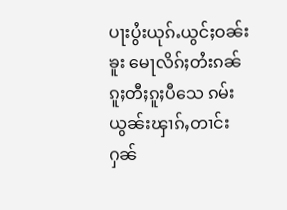ပႃးပွႆးယုၵ်ႉယွင်ႈဝၼ်းၶူး မေႃလိၵ်ႈတႆးၵၼ်ၵူႈတီႈၵူႈပီသေ ၵမ်း ယွၼ်းၾၢၵ်ႇတၢင်းႁၼ်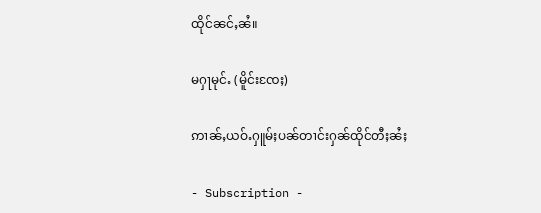ထိုင်ၼင်ႇၼႆ။

မႁႃမုင်ႉ (မိူင်းၸႄႈ)

ဢၢၼ်ႇယဝ်ႉႁူမ်ႈပၼ်တၢင်းႁၼ်ထိုင်တီႈၼႆႈ

- Subscription -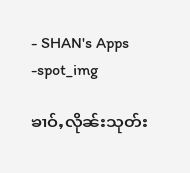- SHAN's Apps -spot_img

ၶၢဝ်ႇလိုၼ်းသုတ်း